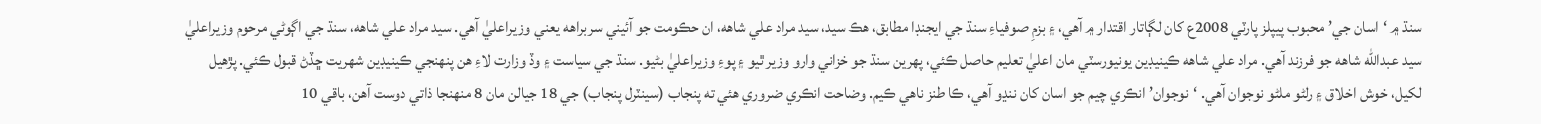سنڌ ۾ ‘اسان جي’ محبوب پيپلز پارٽي 2008ع کان لڳاتار اقتدار ۾ آهي، ۽ بزمِ صوفياءِ سنڌ جي ايجنڊا مطابق، هڪ سيد، سيد مراد علي شاهه، ان حڪومت جو آئيني سربراهه يعني وزيراعليٰ آهي. سيد مراد علي شاهه، سنڌ جي اڳوڻي مرحوم وزيراعليٰ سيد عبدالله شاهه جو فرزند آهي. مراد علي شاهه ڪينيڊين يونيورسٽي مان اعليٰ تعليم حاصل ڪئي، پهرين سنڌ جو خزاني وارو وزير ٿيو ۽ پوءِ وزيراعليٰ بڻيو. سنڌ جي سياست ۽ وڏ وزارت لاءِ هن پنهنجي ڪينيڊين شهريت ڇڏڻ قبول ڪئي. پڙهيل لکيل، خوش اخلاق ۽ رلڻو ملڻو نوجوان آهي. ‘نوجوان’ انڪري چيم جو اسان کان ننڍو آهي، ڪا طنز ناهي ڪيم. وضاحت انڪري ضروري هئي ته پنجاب (سينٽرل پنجاب) جي 18 جيالن مان 8 منهنجا ذاتي دوست آهن، باقي 10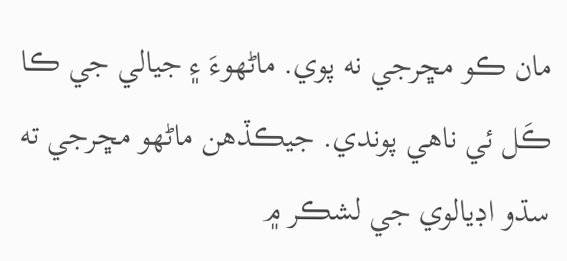مان ڪو مڇرجي نه پوي. ماڻهوءَ ۽ جيالي جي ڪا ڪَل ئي ناهي پوندي. جيڪڏهن ماڻهو مڇرجي ته سڌو اڊيالوي جي لشڪر ۾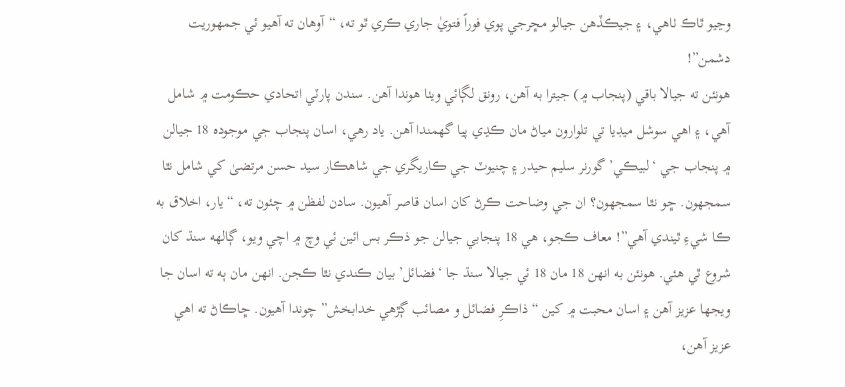وڃيو ٿاڪ ٺاهي، ۽ جيڪڏهن جيالو مڇرجي پوي فوراً فتويٰ جاري ڪري ٿو ته، “آوهان ته آهيو ئي جمهوريت دشمن”!
هونئن ته جيالا باقي (پنجاب ۾) جيترا به آهن، رونق لڳائي ويٺا هوندا آهن. سندن پارٽي اتحادي حڪومت ۾ شامل آهي، ۽ اهي سوشل ميڊيا تي تلوارون مياڻ مان ڪڍي پيا گهمندا آهن. ياد رهي، اسان پنجاب جي موجوده 18 جيالن ۾ پنجاب جي ‘لبيڪي’ گورنر سليم حيدر ۽ چنيوٽ جي ڪاريگري جي شاهڪار سيد حسن مرتضىٰ کي شامل نٿا سمجهون. ڇو نٿا سمجهون؟ ان جي وضاحت ڪرڻ کان اسان قاصر آهيون. سادن لفظن ۾ چئون ته، “يار، اخلاق به ڪا شيءِ ٿيندي آهي”! معاف ڪجو، هي 18 پنجابي جيالن جو ذڪر بس ائين ئي وچ ۾ اچي ويو، ڳالهه سنڌ کان شروع ٿي هئي. هونئن به انهن 18 مان 18 ئي جيالا سنڌ جا ‘فضائل’ بيان ڪندي نٿا ڪجن. انهن مان ٻه ته اسان جا ويجها عزيز آهن ۽ اسان محبت ۾ کين “ذاڪرِ فضائل و مصائب ڳڙهي خدابخش” چوندا آهيون. ڇاڪاڻ ته اهي عزيز آهن،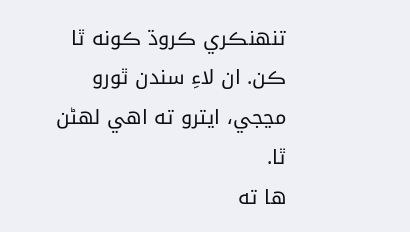تنهنڪري ڪروڌ ڪونه ٿا ڪن. ان لاءِ سندن ٿورو مڃجي، ايترو ته اهي لهڻن ٿا.
ها ته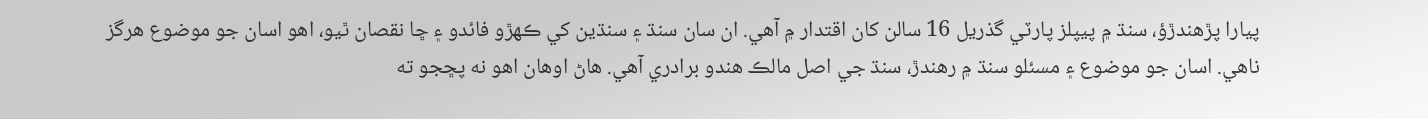پيارا پڙهندڙؤ، سنڌ ۾ پيپلز پارٽي گذريل 16 سالن کان اقتدار ۾ آهي. ان سان سنڌ ۽ سنڌين کي ڪهڙو فائدو ۽ ڇا نقصان ٿيو، اهو اسان جو موضوع هرگز ناهي. اسان جو موضوع ۽ مسئلو سنڌ ۾ رهندڙ، سنڌ جي اصل مالڪ هندو برادري آهي. هاڻ اوهان اهو نه پڇجو ته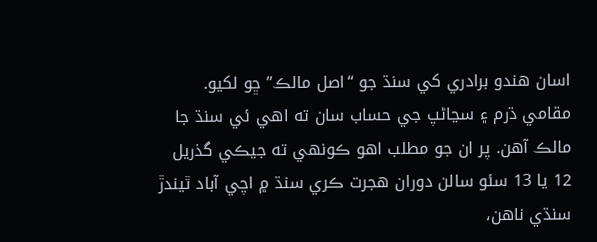اسان هندو برادري کي سنڌ جو “اصل مالڪ” ڇو لکيو. مقامي ڌرم ۽ سڃاڻپ جي حساب سان ته اهي ئي سنڌ جا مالڪ آهن. پر ان جو مطلب اهو ڪونهي ته جيڪي گذريل 12 يا 13 سئو سالن دوران هجرت ڪري سنڌ ۾ اچي آباد ٿيندڙ سنڌي ناهن،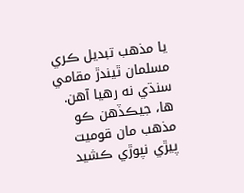يا مذهب تبديل ڪري مسلمان ٿيندڙ مقامي سنڌي نه رهيا آهن. ها، جيڪڏهن ڪو مذهب مان قوميت پيڙي نپوڙي ڪشيد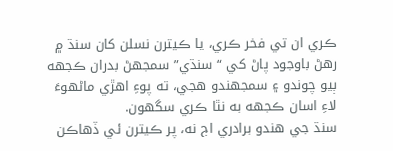ڪري ان تي فخر ڪري، يا ڪيترن نسلن کان سنڌ ۾ رهڻ باوجود پاڻ کي “سنڌي” سمجهڻ بدران ڪجهه ٻيو چوندو ۽ سمجهندو هجي، ته پوءِ اهڙي ماڻهوءَ لاءِ اسان ڪجهه به نٿا ڪري سگهون.
سنڌ جي هندو برادري اڄ نه، پر ڪيترن ئي ڏهاڪن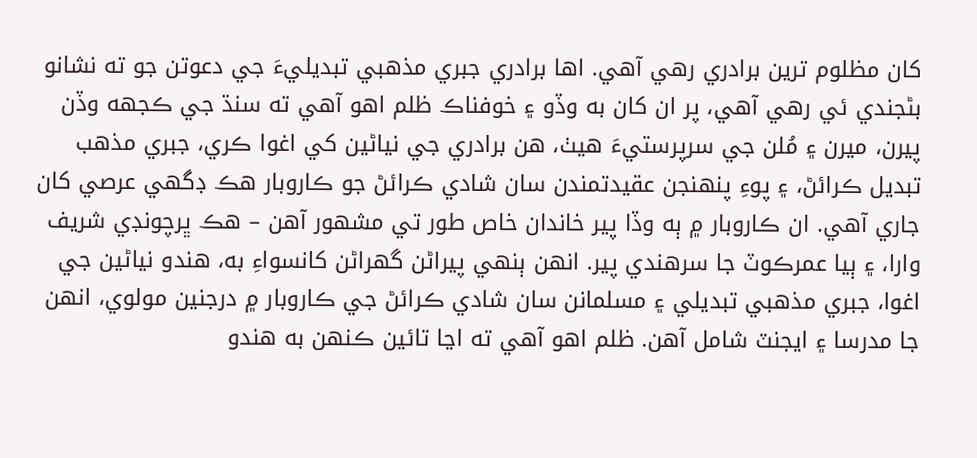کان مظلوم ترين برادري رهي آهي. اها برادري جبري مذهبي تبديليءَ جي دعوتن جو ته نشانو بڻجندي ئي رهي آهي، پر ان کان به وڏو ۽ خوفناڪ ظلم اهو آهي ته سنڌ جي ڪجهه وڏن پيرن، ميرن ۽ مُلن جي سرپرستيءَ هيٺ، هن برادري جي نياڻين کي اغوا ڪري، جبري مذهب تبديل ڪرائڻ، ۽ پوءِ پنهنجن عقيدتمندن سان شادي ڪرائڻ جو ڪاروبار هڪ ڊگهي عرصي کان جاري آهي. ان ڪاروبار ۾ ٻه وڏا پير خاندان خاص طور تي مشهور آهن – هڪ ڀرچونڊي شريف وارا، ۽ ٻيا عمرڪوٽ جا سرهندي پير. انهن ٻنهي پيراڻن گهراڻن کانسواءِ به، هندو نياڻين جي اغوا، جبري مذهبي تبديلي ۽ مسلمانن سان شادي ڪرائڻ جي ڪاروبار ۾ درجنين مولوي، انهن جا مدرسا ۽ ايجنٽ شامل آهن. ظلم اهو آهي ته اڃا تائين ڪنهن به هندو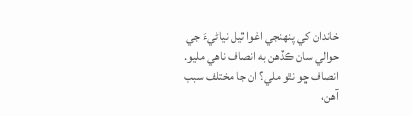خاندان کي پنهنجي اغوا ٿيل نياڻيءَ جي حوالي سان ڪڏهن به انصاف ناهي مليو. انصاف ڇو نٿو ملي؟ ان جا مختلف سبب آهن،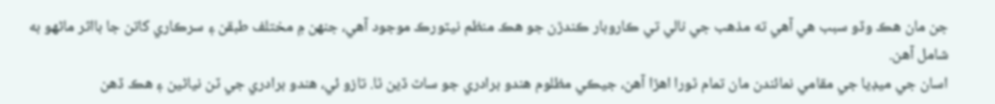جن مان هڪ وڏو سبب هي آهي ته مذهب جي نالي تي ڪاروبار ڪندڙن جو هڪ منظم نيٽورڪ موجود آهي، جنهن ۾ مختلف طبقن ۽ سرڪاري کاتن جا بااثر ماڻهو به شامل آهن.
اسان جي ميڊيا جي مقامي نمائندن مان تمام ٿورا اهڙا آهن، جيڪي مظلوم هندو برادري جو ساٿ ڏين ٿا. تازو ئي، هندو برادري جي ٽن نياڻين ۽ هڪ ڏهن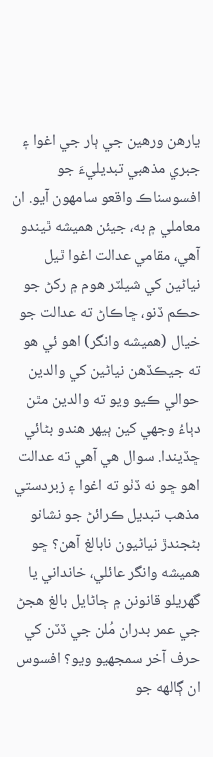يارهن ورهين جي ٻار جي اغوا ۽ جبري مذهبي تبديليءَ جو افسوسناڪ واقعو سامهون آيو. ان معاملي ۾ به، جيئن هميشه ٿيندو آهي، مقامي عدالت اغوا ٿيل نياڻين کي شيلٽر هوم ۾ رکڻ جو حڪم ڏنو، ڇاڪاڻ ته عدالت جو خيال (هميشه وانگر) اهو ئي هو ته جيڪڏهن نياڻين کي والدين حوالي ڪيو ويو ته والدين مٿن دٻاءُ وجهي کين ٻيهر هندو بڻائي ڇڏيندا. سوال هي آهي ته عدالت اهو ڇو نه ڏٺو ته اغوا ۽ زبردستي مذهب تبديل ڪرائڻ جو نشانو بڻجندڙ نياڻيون نابالغ آهن؟ ڇو هميشه وانگر عائلي، خانداني يا گهريلو قانونن ۾ ڄاڻايل بالغ هجڻ جي عمر بدران مُلن جي ڏٽن کي حرف آخر سمجهيو ويو؟ افسوس ان ڳالهه جو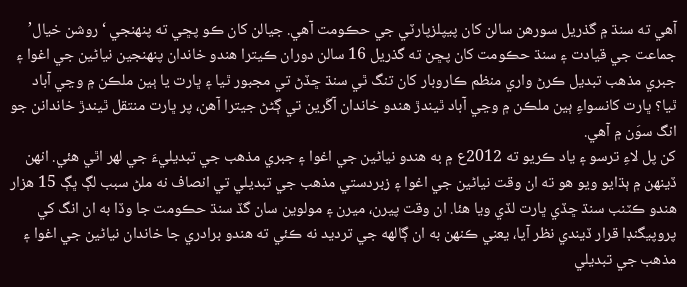آهي ته سنڌ ۾ گذريل سورهن سالن کان پيپلزپارٽي جي حڪومت آهي. جيالن کان ڪو پڇي ته پنهنجي ‘روشن خيال’ جماعت جي قيادت ۽ سنڌ حڪومت کان پڇن ته گذريل 16 سالن دوران ڪيترا هندو خاندان پنهنجين نياڻين جي اغوا ۽ جبري مذهب تبديل ڪرڻ واري منظم ڪاروبار کان تنگ ٿي سنڌ ڇڏڻ تي مجبور ٿيا ۽ ڀارت يا ٻين ملڪن ۾ وڃي آباد ٿيا؟ ڀارت کانسواءِ ٻين ملڪن ۾ وڃي آباد ٿيندڙ هندو خاندان آڱرين تي ڳڻڻ جيترا آهن، پر ڀارت منتقل ٿيندڙ خاندانن جو انگ سوَن ۾ آهي.
کن پل لاءِ ترسو ۽ ياد ڪريو ته 2012ع ۾ به هندو نياڻين جي اغوا ۽ جبري مذهب جي تبديليءَ جي لهر اٿي هئي. انهن ڏينهن ۾ ٻڌايو ويو هو ته ان وقت نياڻين جي اغوا ۽ زبردستي مذهب جي تبديلي تي انصاف نه ملڻ سبب لڳ ڀڳ 15 هزار هندو ڪٽنب سنڌ ڇڏي ڀارت لڏي ويا هئا. ان وقت پيرن، ميرن ۽ مولوين سان گڏ سنڌ حڪومت جا وڏا به ان انگ کي پروپيگنڊا قرار ڏيندي نظر آيا، يعني ڪنهن به ان ڳالهه جي ترديد نه ڪئي ته هندو برادري جا خاندان نياڻين جي اغوا ۽ مذهب جي تبديلي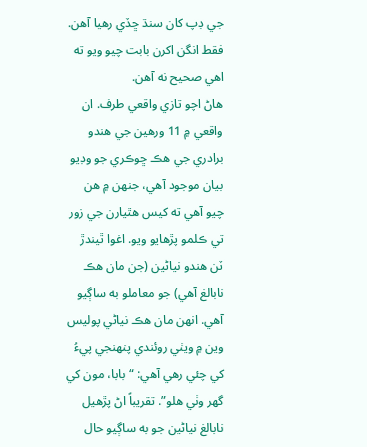جي ڊپ کان سنڌ ڇڏي رهيا آهن. فقط انگن اکرن بابت چيو ويو ته اهي صحيح نه آهن.
هاڻ اچو تازي واقعي طرف. ان واقعي ۾ 11 ورهين جي هندو برادري جي هڪ ڇوڪري جو وڊيو بيان موجود آهي، جنهن ۾ هن چيو آهي ته کيس هٿيارن جي زور تي ڪلمو پڙهايو ويو. اغوا ٿيندڙ ٽن هندو نياڻين (جن مان هڪ نابالغ آهي) جو معاملو به ساڳيو آهي. انهن مان هڪ نياڻي پوليس وين ۾ ويٺي روئندي پنهنجي پيءُ کي چئي رهي آهي: “بابا، مون کي گهر وٺي هلو”. تقريباً اڻ پڙهيل نابالغ نياڻين جو به ساڳيو حال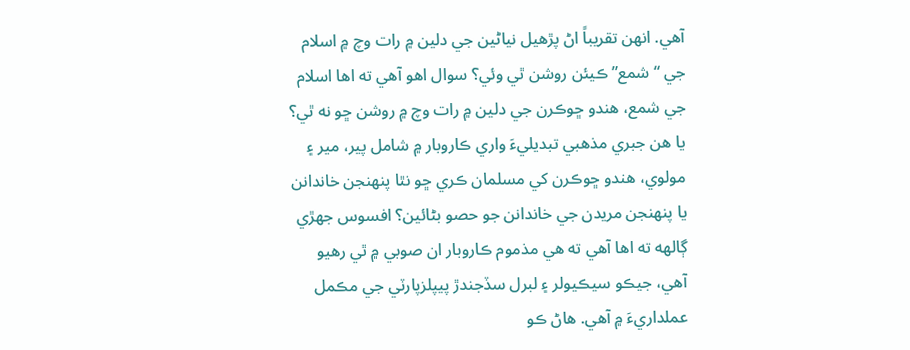آهي. انهن تقريباً اڻ پڙهيل نياڻين جي دلين ۾ رات وچ ۾ اسلام جي “شمع” ڪيئن روشن ٿي وئي؟ سوال اهو آهي ته اها اسلام جي شمع، هندو ڇوڪرن جي دلين ۾ رات وچ ۾ روشن ڇو نه ٿي؟ يا هن جبري مذهبي تبديليءَ واري ڪاروبار ۾ شامل پير، مير ۽ مولوي، هندو ڇوڪرن کي مسلمان ڪري ڇو نٿا پنهنجن خاندانن يا پنهنجن مريدن جي خاندانن جو حصو بڻائين؟ افسوس جهڙي ڳالهه ته اها آهي ته هي مذموم ڪاروبار ان صوبي ۾ ٿي رهيو آهي، جيڪو سيڪيولر ۽ لبرل سڏجندڙ پيپلزپارٽي جي مڪمل عملداريءَ ۾ آهي. هاڻ ڪو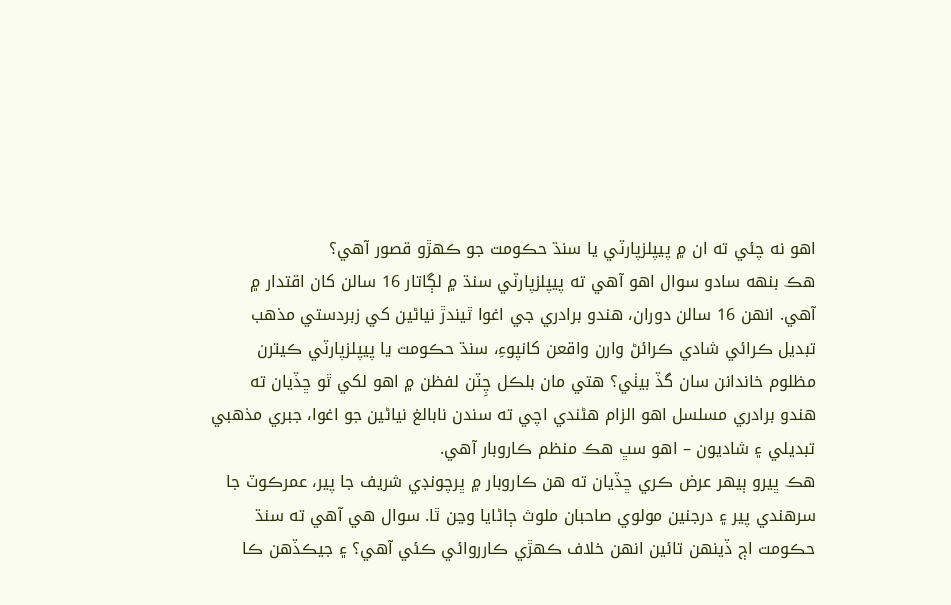اهو نه چئي ته ان ۾ پيپلزپارٽي يا سنڌ حڪومت جو ڪهڙو قصور آهي؟
هڪ بنهه سادو سوال اهو آهي ته پيپلزپارٽي سنڌ ۾ لڳاتار 16 سالن کان اقتدار ۾ آهي. انهن 16 سالن دوران، هندو برادري جي اغوا ٿيندڙ نياڻين کي زبردستي مذهب تبديل ڪرائي شادي ڪرائڻ وارن واقعن کانپوءِ، سنڌ حڪومت يا پيپلزپارٽي ڪيترن مظلوم خاندانن سان گڏ بيٺي؟ هتي مان بلڪل چِٽن لفظن ۾ اهو لکي ٿو ڇڏيان ته هندو برادري مسلسل اهو الزام هڻندي اچي ته سندن نابالغ نياڻين جو اغوا، جبري مذهبي تبديلي ۽ شاديون – اهو سڀ هڪ منظم ڪاروبار آهي.
هڪ ڀيرو ٻيهر عرض ڪري ڇڏيان ته هن ڪاروبار ۾ ڀرچونڊي شريف جا پير، عمرڪوٽ جا سرهندي پير ۽ درجنين مولوي صاحبان ملوث ڄاڻايا وڃن ٿا. سوال هي آهي ته سنڌ حڪومت اڄ ڏينهن تائين انهن خلاف ڪهڙي ڪارروائي ڪئي آهي؟ ۽ جيڪڏهن ڪا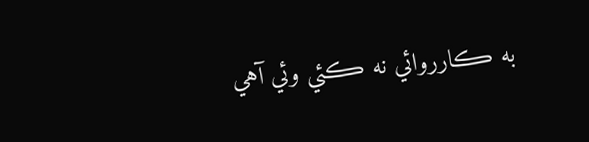به ڪارروائي نه ڪئي وئي آهي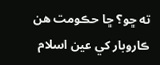ته ڇو؟ ڇا حڪومت هن ڪاروبار کي عين اسلام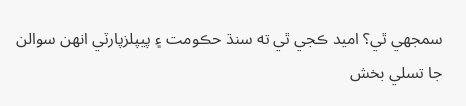سمجهي ٿي؟ اميد ڪجي ٿي ته سنڌ حڪومت ۽ پيپلزپارٽي انهن سوالن جا تسلي بخش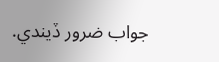جواب ضرور ڏيندي.